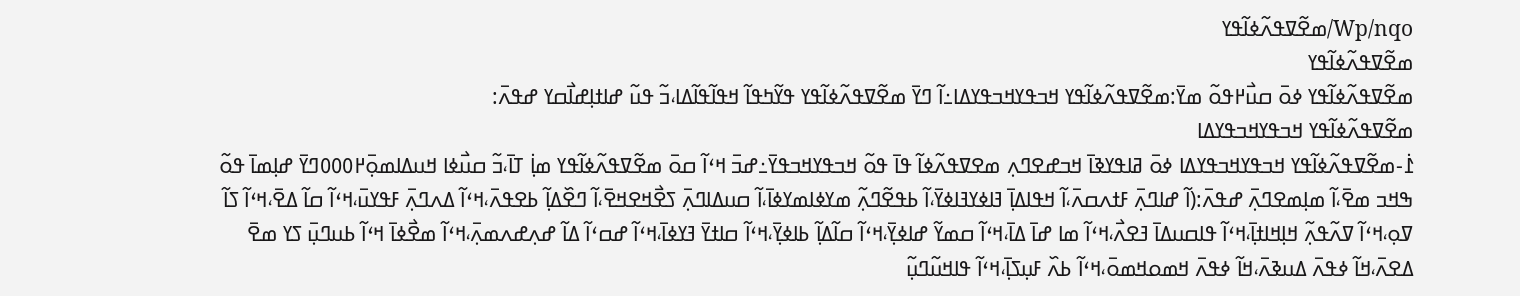Wp/nqo/ߘߐ߬ߜߟߍ߬ߦߊ߬ߟߌ
ߘߐ߬ߜߟߍ߬ߦߊ߬ߟߌ
ߘߐ߬ߜߟߍ߬ߦߊ߬ߟߌ ߦߋ߫ ߛߎ߯߂ߟߋ߬ ߘߌ߫:ߘߐ߬ߜߟߍ߬ߦߊ߬ߟߌ ߞߏߟߌߞߏߟߌߡߊ߸ߊ߬ ߣߌ߫ ߘߐ߬ߜߟߍ߬ߦߊ߬ߟߌ ߟߌ߬ߤߟߊ߬ ߞߟߊ߬ߟߊ߬ߡߊ،ߏ߬ ߟߎ߬ ߝߊߙߊ߲ߝߊ߯ߛߌ ߝߟߍ߫:
ߘߐ߬ߜߟߍ߬ߦߊ߬ߟߌ ߞߏߟߌߞߏߟߌߡߊ
߁߭-ߘߐ߬ߜߟߍ߬ߦߊ߬ߟߌ ߞߏߟߌߞߏߟߌߡߊ ߦߋ߫ ߥߊߟߌߢߊ߫ ߞߏߝߐߣߍ߲ ߘߐߜߟߍ߬ߦߊ߬ ߟߊ߫ ߟߋ߬ ߞߏߟߌߞߏߟߌ߫߸ߝߏ߫ ߞߵߊ߬ ߛߋ߫ ߘߐ߬ߜߟߍ߬ߦߊ߬ߟߌ ߘߊ߲߭ ߠߊ߫،ߏ߬ ߛߎ߯ߦߊ ߞߎߡߊߘߋ߲߫߂߀߀߀ߣߌ߫ ߝߊ߲ߘߊ߫ ߟߋ߬ ߒߞߏ ߘߐ߫،ߊ߬ ߘߊ߲ߘߐߣߍ߲߫ ߝߟߍ߫:(ߊ߬ ߝߊߣߍ߲߫ ߓߙߍߛߍ߫،ߊ߬ ߞߟߊߡߊ߲߫ ߔߊߦߌߔߊߦߌ߫،ߊ߬ ߕߟߐ߬ߣߍ߲߬ ߘߌߦߊߘߌߦߊ߫،ߊ߬ ߛߎߡߊߣߍ߲߫ ߖߐ߯ߞߐߞߐ߫،ߊ߬ ߣߐ߰ߡߊ߲߬ ߕߐߟߍ߫،ߞߵߊ߬ ߡߍߣߍ߲߫ ߓߟߌߎ߫،ߞߵߊ߬ ߛߊ߬ ߡߐ߫،ߞߵߊ߬ ߖߊ߬ ߜߋ߲،ߞߵߊ߬ ߜߍ߬ߟߍ߲߬ ߞߊ߲ߞߊߙߊ߲߫،ߞߵߊ߬ ߟߊߛߎߡߊ߫ ߔߐߍ߯،ߞߵߊ߬ ߘߊ ߝߊ߫ ߡߊ߫،ߞߵߊ߬ ߛߘߌ߬ ߝߊߦߌ߲߫،ߞߵߊ߬ ߛߊ߬ߡߊ߲߬ ߕߊߦߌ߲߫،ߞߵߊ߬ ߛߊߙߌ߫ ߔߌߦߊ߫،ߞߵߊ߬ ߝߛߵߊ߬ ߡߊ߬ ߝߍ߲ߝߍߘߍ߲߫،ߞߵߊ߬ ߘߐ߯ߦߊ߫ ߞߵߊ߬ ߕߎߣߎ߲߫ ߖߌ ߘߐ߫ ߡߐߍ߫،ߞߊ߬ ߦߟߍ߫ ߡߎߢߍ߫،ߞߊ߬ ߦߟߍ߫ ߞߘߋߞߘߋ߫،ߞߵߊ߬ ߕߍ߰ ߓߎ߲ߖߊ߲߫،ߞߵߊ߬ ߟߊߞߎ߬ߣߎ߲߬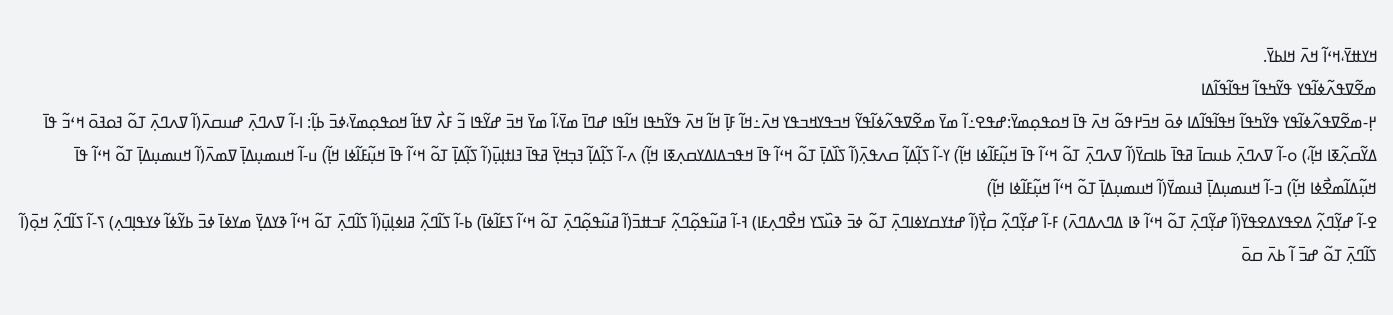ߞߌߚߌ߫،ߞߵߊ߬ ߞߍ߫ ߞߊߕߌ߫.
ߘߐ߬ߜߟߍ߬ߦߊ߬ߟߌ ߟߌ߬ߤߟߊ߬ ߞߟߊ߬ߟߊ߬ߡߊ
߂߲-ߘߐ߬ߜߟߍ߬ߦߊ߬ߟߌ ߟߌ߬ߤߟߊ߬ ߞߟߊ߬ߟߊ߬ߡߊ ߦߋ߫ ߞߏ߫߂ߟߋ߬ ߞߍ߫ ߟߊ߫ ߞߋߟߋ߲ߘߌ߫:ߝߟߐ߸ߊ߬ ߘߌ߫ ߘߐ߬ߜߟߍ߬ߦߊ߬ߟߌ߬ ߞߏߟߌߞߏߟߌ ߞߍ߫߸ߞߊ߬ ߓߊ߲߫ ߞߊ߬ ߞߍ߫ ߟߌ߬ߤߟߊ ߞߊ߬ߟߊ ߝߣߊ߫ ߘߌ߫،ߊ߬ ߘߌ߫ ߞߏ߫ ߝߌ߬ߟߊ ߏ߬ ߓߍ߯ ߜߙߊ߬ ߞߋߟߋ߲ߘߌ߫،ߦߏ߫ ߕߊ߲߬: ߊ-ߊ߬ ߜߍߣߍ߲߫ ߝߎߛߍ߫(ߊ߬ ߜߍߣߍ߲߫ ߠߋ߬ ߔߋߔߋ߫ ߞߵߏ߬ ߟߊ߫ ߡߌ߬ߛߍ߲߬ߧߊ ߞߊ߲߬،) ߋ-ߊ߬ ߜߍߣߍ߲߫ ߕߎߛߊ߫ ߥߟߊ߫ ߕߊߛߌ߫(ߊ߬ ߜߍߣߍ߲߫ ߠߋ߬ ߞߵߊ߬ ߟߊ߫ ߞߎ߲߬ߓߊ߬ߦߊ ߞߊ߲߬) ߌ-ߊ߬ ߖߊ߲߬ߡߊ߲߬ ߛߍߟߍ߲߫(ߊ߬ ߖߊ߰ߡߊ߲߫ ߠߋ߬ ߞߵߊ߬ ߟߊ߫ ߞߟߏߡߊߡߌߛߍ߲ߧߊ ߞߊ߲߬) ߍ-ߊ߬ ߖߊ߲߬ߡߊ߲߬ ߔߏ߲ߞߌ߲߫ ߥߟߊ߫ ߔߊߙߊ߲ߎ߲߫(ߊ߬ ߖߊ߲߬ߡߊ߲߫ ߠߋ߬ ߞߵߊ߬ ߟߊ߫ ߞߎ߲߬ߓߊ߬ߦߊ ߞߊ߲߬) ߎ-ߊ߬ ߞߎߘߎ߲ߡߊ߲߫ ߜߘߍ߫(ߊ߬ ߞߎߘߎ߲ߡߊ߲߫ ߠߋ߬ ߞߵߊ߬ ߟߊ߫ ߞߎ߲߬ߡߊ߬ߘߐ߯ߦߊ ߞߊ߲߬) ߏ-ߊ߬ ߞߎߘߎ߲ߡߊ߲߫ ߔߎߘߌ߫(ߊ߬ ߞߎߘߎ߲ߡߊ߲߫ ߠߋ߬ ߞߵߊ߬ ߞߎ߲߬ߓߊ߬ߦߊ ߞߊ߲߬)
ߐ-ߊ߬ ߝߌ߲߬ߣߍ߲߬ ߡߐߟߌߡߐߟߌ߫(ߊ߬ ߝߌ߲߬ߣߍ߲߫ ߠߋ߬ ߞߵߊ߬ ߢߊ ߡߣߍߡߣߍ߫) ߓ-ߊ߬ ߝߌ߲߬ߣߍ߲߬ ߛߌ߲߯(ߊ߬ ߝߙߌߛߌߦߊߣߍ߲߫ ߠߋ߬ ߦߏ߫ ߢߎ߰ߖߌ ߞߐ߯ߣߍ߲ߓߊ) ߔ-ߊ߬ ߥߎ߬ߟߋ߲߬ߣߍ߲߬ ߓߏߚߏ߫(ߊ߬ ߥߎ߬ߟߋ߲߬ߣߍ߲߫ ߠߋ߬ ߞߵߊ߬ ߖߓߊ߬ߦߊ߫) ߕ-ߊ߬ ߖߊ߬ߣߍ߲߬ ߥߊߦߊ߲ߎ߲߫(ߊ߬ ߖߊ߬ߣߍ߲߫ ߠߋ߬ ߞߵߊ߬ ߢߌߡߌ߲߫ ߘߌߦߊ߫ ߦߏ߫ ߕߌ߬ߦߊ߬ ߦߌߟߊ߲ߣߍ߲) ߖ-ߊ߬ ߖߊ߬ߣߍ߲߬ ߞߋ߲߫(ߊ߬ ߖߊ߬ߣߍ߲߫ ߠߋ߬ ߝߏ߫ ߊ߬ ߕߍ߫ ߛߋ߫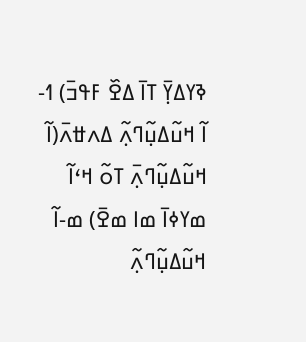ߢߌߡߌ߲߫ ߠߊ߫ ߡߐ߰ ߓߟߏ߫) ߗ-ߊ߬ ߞߎ߬ߡߎ߲߬ߣߍ߲߬ ߡߍߚߍ߫(ߊ߬ ߞߎ߬ߡߎ߲߬ߣߍ߲߫ ߠߋ߬ ߞߵߊ߬ ߘߌߦߊ߫ ߘߊ ߘߐ߫) ߘ-ߊ߬ ߞߎ߬ߡߎ߲߬ߣߍ߲߬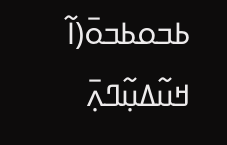ߕߏߋߕߏߋ߫(ߊ߬ ߞߎ߬ߡߎ߲߬ߣߍ߲߫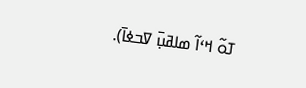ߠߋ߬ ߞߵߊ߬ ߘߊߥߎ߲߫ ߜߏߦߊ߫).